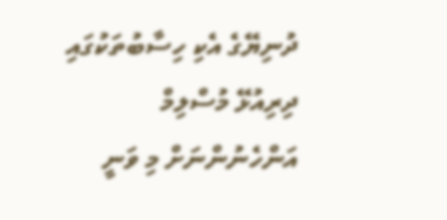ދުނިޔޭގެ އެކި ހިސާބުތަކުގައި ދިރިއުޅޭ މުސްލިމް އަންހެނުންނަށް މި ވަނީ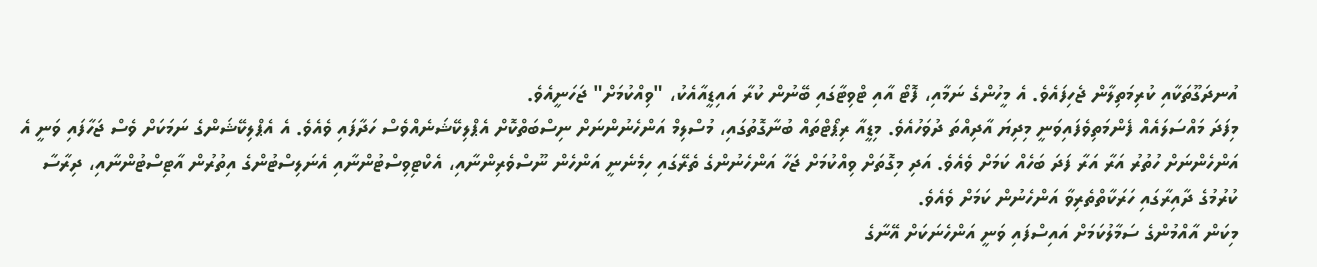އުނދަގޫތަކާއި ކުރިމަތިލާން ޖެހިފައެވެ. އެ މީހުންގެ ނަމާއި، ފޮޓޯ އާއި ޓްވިޓާގައި ބޭނުން ކުރާ އައިޑީއާއެކު، "ވިއްކުމަށް" ޖަހަނީއެވެ.
މިފަދަ މައްސަލައެއް ފެންމަތިވެފައިވަނީ މިދިޔަ އާދިއްތަ ދުވަހުއެވެ. މިޑީއާ ރިޕޯޓްތައް ބުނާގޮތުގައި، މުސްލިމް އަންހެނުންނަށް ނިސްބަތްކޮށް އެޕްލިކޭޝަނެއްވެސް ހަދާފައި ވެއެވެ. އެ އެޕްލިކޭޝަންގެ ނަމަކަށް ވެސް ޖަހާފައި ވަނީ އެ އަންހެންނަށް ހުތުރު އަރާ އަރާ ފަދަ ބަހެއް ކަމަށް ވެއެވެ. އަދި މިގޮތަށް ވިއްކުމަށް ޖަހާ އަންހެނުންގެ ތެރޭގައި ހިމެނެނީ އަންހެން ނޫސްވެރިންނާއި، އެކްޓިވިސްޓުންނާއި އެނަލިސްޓުންގެ އިތުރުން އާޓިސްޓުންނާއި، ދިރާސާ ކުރުމުގެ ދާއިރާގައި ހަރަކާތްތެރިވާ އަންހެނުން ކަމަށް ވެއެވެ.
މިކަން އާއްމުންގެ ސަމާލުކަމަށް އައިސްފައި ވަނީ އަންހެނަކަށް އޭނާގެ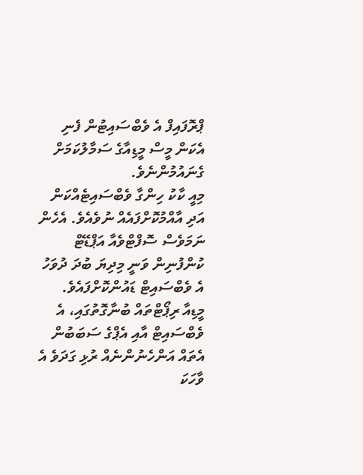ޕްރޮފައިފް އެ ވެބްސައިޓުން ފެނި އެކަން މީސް މީޑިއާގެ ސަމާލުކަމަށް ގެނައުމުންނެވެ.
މިއީ ކާކު ހިންގާ ވެބްސައިޓެއްކަން އަދި އާއްމުކޮށްފައެއް ނުވެއެވެ. އެހެން ނަމަވެސް ސޮފްޓްވެއާ އަޕްޑޭޓް ކުންފުނިން ވަނީ މިދިޔަ ބުދަ ދުވަހު އެ ވެބްސައިޓް ޑައުންކޮށްފައެވެ.
މީޑިއާ ރިޕޯޓްތައް ބުނާގޮތުގައި، އެ ވެބްސައިޓް އާއި އެޕްގެ ސަބަބުން އެތައް އަންހެނުންނެއް ރުޅި ގަދަވެ އެ ވާހަކަ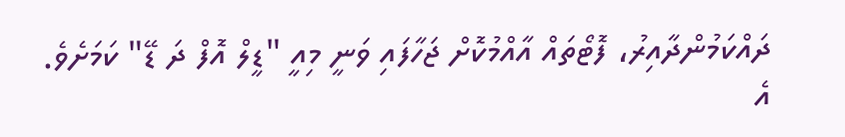ދައްކަމުންދާއިރު، ފޮޓޯތައް އާއްމުކޮށް ޖަހާފައި ވަނީ މިއީ "ޑީލް އޮފް ދަ ޑޭ" ކަމަށެވެ.
އެ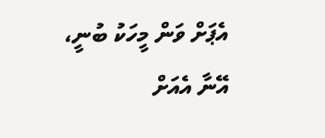އެޕަށް ވަން މީހަކު ބުނީ، އޭނާ އެއަށް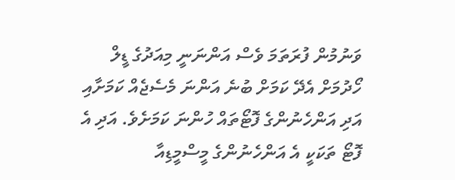ވަނުމުން ފުރަތަމަ ވެސް އަންނަނީ މިއަދުގެ ޑީލް ހޯދުމަށް އެދޭ ކަމަށް ބުނެ އަންނަ މެސެޖެއް ކަމަށާއި އަދި އަންހެނުންގެ ފޮޓޯތައް ހުންނަ ކަމަށެވެ. އަދި އެ ފޮޓޯ ތަކަކީ އެ އަންހެނުންގެ މީސްމީޑިއާ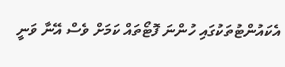އެކައުންޓުތަކުގައި ހުންނަ ފޮޓޯތައް ކަމަށް ވެސް އޭނާ ވަނީ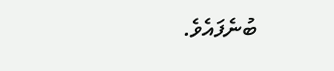ބުނެފައެވެ.